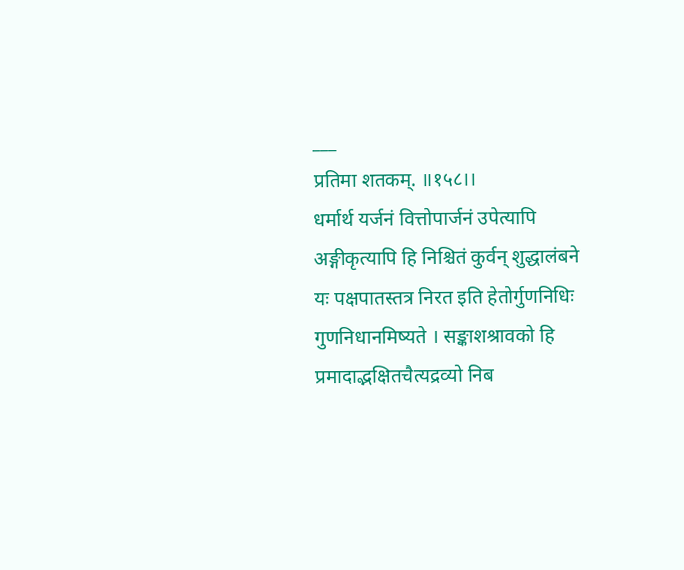___
प्रतिमा शतकम्. ॥१५८।।
धर्मार्थ यर्जनं वित्तोपार्जनं उपेत्यापि अङ्गीकृत्यापि हि निश्चितं कुर्वन् शुद्धालंबने यः पक्षपातस्तत्र निरत इति हेतोर्गुणनिधिः गुणनिधानमिष्यते । सङ्काशश्रावको हि प्रमादाद्भक्षितचैत्यद्रव्यो निब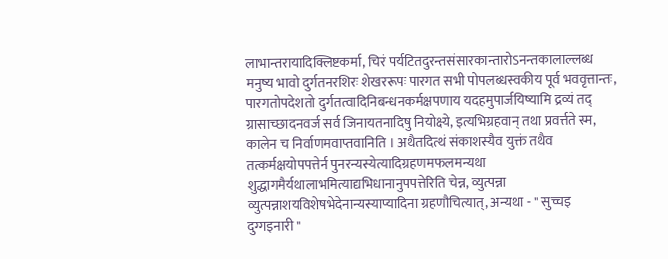लाभान्तरायादिक्लिष्टकर्मा, चिरं पर्यटितदुरन्तसंसारकान्तारोऽनन्तकालाल्लब्ध मनुष्य भावो दुर्गतनरशिरः शेखररूपः पारगत सभी पोपलब्धस्वकीय पूर्व भववृत्तान्तः, पारगतोपदेशतो दुर्गतत्वादिनिबन्धनकर्मक्षपणाय यदहमुपार्जयिष्यामि द्रव्यं तद् ग्रासाच्छादनवर्ज सर्व जिनायतनादिषु नियोक्ष्ये, इत्यभिग्रहवान् तथा प्रवर्त्तते स्म, कालेन च निर्वाणमवाप्तवानिति । अथैतदित्थं संकाशस्यैव युक्तं तथैव तत्कर्मक्षयोपपत्तेर्न पुनरन्यस्येत्यादिग्रहणमफलमन्यथा शुद्धागमैर्यथालाभमित्याद्यभिधानानुपपत्तेरिति चेन्न, व्युत्पन्ना व्युत्पन्नाशयविशेषभेदेनान्यस्याप्यादिना ग्रहणौचित्यात्, अन्यथा - " सुच्चइ दुग्गइनारी "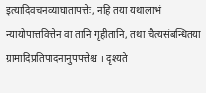इत्यादिवचनव्याघातापत्तेः, नहि तया यथालाभं न्यायोपात्तवित्तेन वा तानि गृहीतानि, तथा चैत्यसंबन्धितया ग्रामादिप्रतिपादनानुपपत्तेश्च । दृश्यते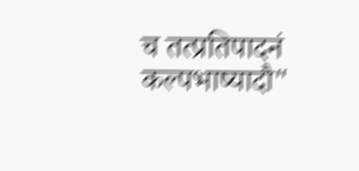च तत्प्रतिपादनं कल्पभाष्यादौ"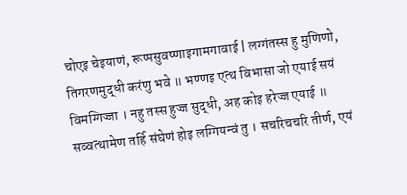चोएइ चेइयाणं, रूप्पसुवष्णाइगामगावाई | लग्गंतस्स हु मुणिणो, तिगरणमुद्धी करंणु भवे ॥ भण्णइ एत्थ विभासा जो एयाई सयं विमग्गिज्जा । नहु तस्स हुज्ज सुद्धी, अह कोइ हरेज्ज एयाई ॥ सव्वत्थामेण तर्हि संघेणं होइ लग्गियन्वं तु । सचरिचचरि तीर्ण, एयं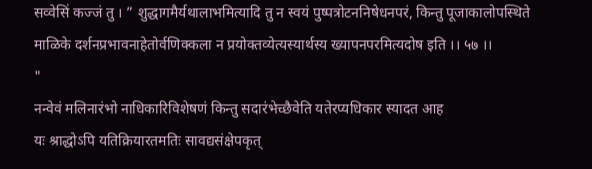सव्वेसिं कज्जं तु । ” शुद्धागमैर्यथालाभमित्यादि तु न स्वयं पुष्पत्रोटननिषेधनपरं, किन्तु पूजाकालोपस्थिते माळिके दर्शनप्रभावनाहेतोर्वणिक्कला न प्रयोक्तव्येत्यस्यार्थस्य ख्यापनपरमित्यदोष इति ।। ५७ ।।
"
नन्वेवं मलिनारंभो नाधिकारिविशेषणं किन्तु सदारंभेच्छैवेति यतेरप्यधिकार स्यादत आह
यः श्राद्धोऽपि यतिक्रियारतमतिः सावद्यसंक्षेपकृत्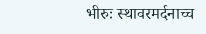भीरुः स्थावरमर्दनाच्च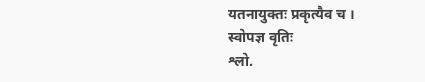यतनायुक्तः प्रकृत्यैव च ।
स्वोपज्ञ वृतिः
श्लो.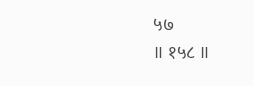५७
॥ १५८ ॥